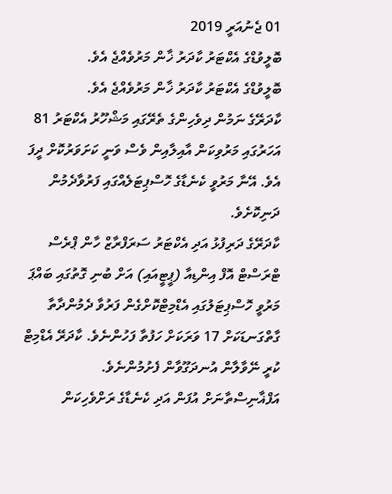01 ޖެނުއަރީ 2019
ބޮލީވުޑްގެ އެކްޓަރު ކާދަރު ޚާން މަރުވެއްޖެ އެވެ.
ބޮލީވުޑްގެ އެކްޓަރު ކާދަރު ޚާން މަރުވެއްޖެ އެވެ.
ކާދަރޭގެ ނަމުން ދިވެހިންގެ ތެރޭގައި މަޝްހޫރު އެކްޓަރު 81 އަހަރުގައި މަރުވިކަން އާއިލާއިން ވެސް ވަނީ ކަށަވަރުކޮށް ދީފަ އެވެ. އޭނާ މަރުވީ ކެނެޑާގެ ހޮސްޕިޓަލެއްގައި ފަރުވާދެމުން ދަނިކޮށެވެ.
ކާދަރޭގެ ދަރިފުޅު އަދި އެކްޓަރު ސަރަފްރާޒް ހާން ޕްރެސް ޓްރަސްޓް އޮފް އިންޑިއާ (ޕީޓީއައި) އަށް ބުނި ގޮތުގައި ބައްޕަ މަރުވީ ހޮސްޕިޓަލުގައި އެޑްމިޓްކޮށްގެން ފަރުވާ ދެމުންދާތާ ގާތްގަނޑަކަށް 17 ވަރަކަށް ހަފުތާ ފަހުންނެވެ. ކާދަރޭ އެޑްމިޓް ކުރީ ނޭވާލާން އުނދަގޫވާން ފެށުމުންނެވެ.
އަފްޣާނިސްތާނަށް އުފަން އަދި ކެނެޑާގެ ރަށްވެހިކަން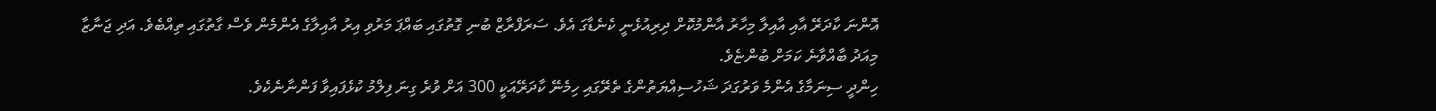އޮންނަ ކާދަރޭ އާއި އާއިލާ މިހާރު އާންމުކޮށް ދިރިއުޅެނީ ކެނެޑާގަ އެވެ. ސަރަފްރާޒް ބުނި ގޮތުގައި ބައްޕަ މަރުވި އިރު އާއިލާގެ އެންމެން ވެސް ގާތުގައި ތިއްބެވެ. އަދި ޖަނާޒާ މިއަދު ބާއްވާނެ ކަމަށް ބުންޏެވެ.
ހިންދީ ސިނަމާގެ އެންމެ ވަރުގަދަ ޝަހުސިއްޔަތުންގެ ތެރޭގައި ހިމެނޭ ކާދަރޭއަކީ 300 އަށް ވުރެ ގިނަ ފިލްމު ކުޅެފައިވާ ފަންނާނެކެވެ.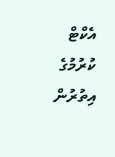އެކްޓް ކުރުމުގެ އިތުރުން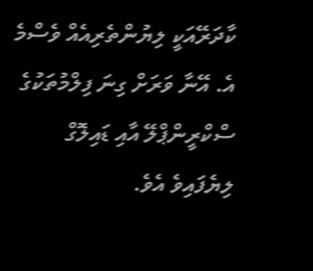ކާދަރޭއަކީ ލިޔުންތެރިއެއް ވެސްމެ އެ. އޭނާ ވަރަށް ގިނަ ފިލްމުތަކުގެ ސްކްރީންޕްލޭ އާއި ޑައިލޮގް ލިޔެފައިވެ އެވެ.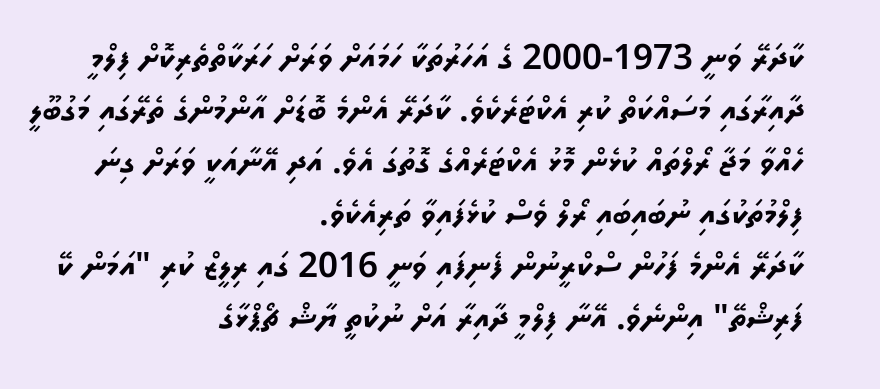ކާދަރޭ ވަނީ 1973-2000 ގެ އަހަރުތަކާ ހަމައަށް ވަރަށް ހަރަކާތްތެރިކޮށް ފިލްމީ ދާއިރާގައި މަސައްކަތް ކުރި އެކްޓަރެކެވެ. ކާދަރޭ އެންމެ ބޮޑަށް އާންމުންގެ ތެރޭގައި މަގުބޫލީ ހެއްވާ މަޖާ ރޯލްތައް ކުޅެން މޮޅު އެކްޓަރެއްގެ ގޮތުގަ އެވެ. އަދި އޭނާއަކީ ވަރަށް ގިނަ ފިލްމުތަކުގައި ނުބައިބައި ރޯލް ވެސް ކުޅެފައިވާ ތަރިއެކެވެ.
ކާދަރޭ އެންމެ ފަހުން ސްކްރީނުން ފެނިފައި ވަނީ 2016 ގައި ރިލީޒް ކުރި "އަމަން ކޭ ފަރިޝްތޭ" އިންނެވެ. އޭނާ ފިލްމީ ދާއިރާ އަށް ނުކުތީ ޔާޝް ޗޯޕްޅާގެ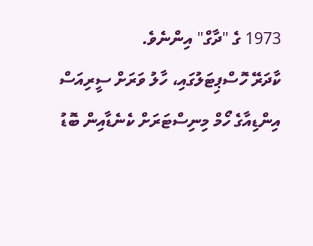1973 ގެ "ދާގް" އިންނެވެ.
ކާދަރޭ ހޮސްޕިޓަލުގައި، ހާލު ވަރަށް ސީރިއަސް
އިންޑިއާގެ ހޯމް މިނިސްޓަރަށް ކެނެޑާއިން ބޮޑު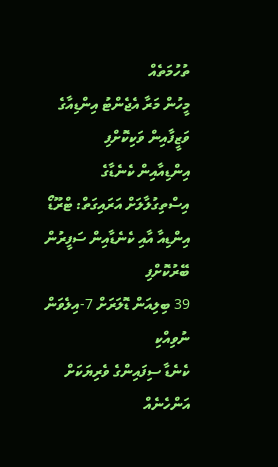ތުހުމަތެއް
މީހުން މަރާ އެޖެންޓު އިންޑިއާގެ ވަޒީފާއިން ވަކިކޮށްފި
އިންޑިއާއިން ކެނެޑާގެ އިސްތިގުލާލަށް އަރައިގަތް: ޓްރޫޑޯ
އިންޑިއާ އާއި ކެނެޑާއިން ސަފީރުން ބޭރުކޮށްފި
39 ބިލިއަން ޑޮލަރަށް 7-އިލެވަން ނުވިއްކި
ކެނެޑާ ސިފައިންގެ ވެރިޔަކަށް އަންހެނެއް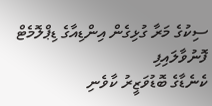ސިކުގެ މަރާ ގުޅިގެން އިންޑިއާގެ ޑިޕްލޮމެޓް ފޮނުވާލައިފި
ކެނެޑާގެ ބޮޑުވަޒީރު ކާވެނި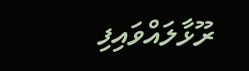ރޫޅާލައްވައިފި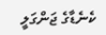ކެނެޑާގެ ޖަންގަލީ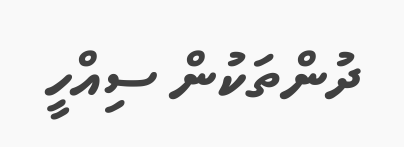ދުންތަކުން ސިއްހީ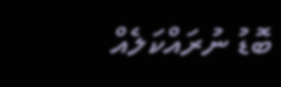ބޮޑު ނުރައްކަލެއް